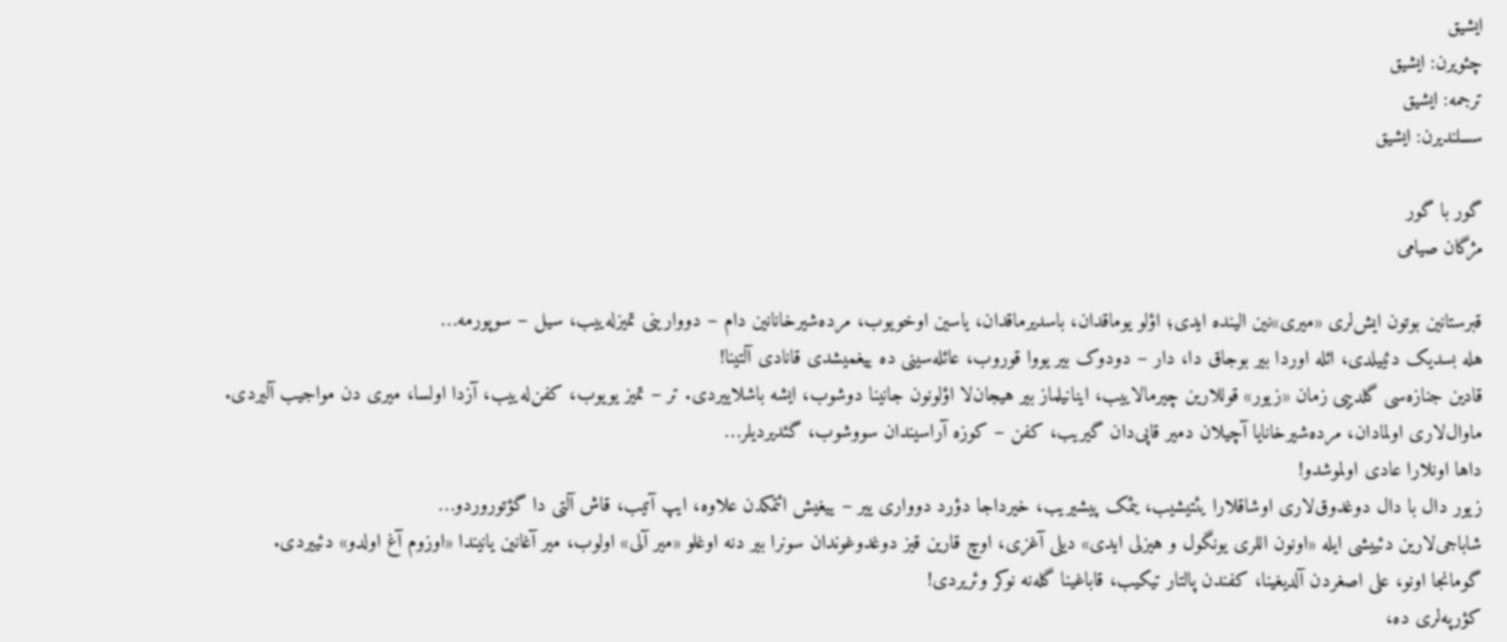ایشیق
چئویرن: ایشیق
ترجمه: ایشیق
سسلندیرن: ایشیق

گور با گور
مژگان صیامی

قبرستانین بوتون ایش‌لری «میری»نین الینده ایدی؛ اؤلو یوماقدان، باسدیرماقدان، یاسین اوخویوب، مرده‌شیرخانانین دام – دووارینی تمیزله‌ییب، سیل – سوپورمه…
هله بسدیک دئییلدی، ائله اوردا بیر بوجاق دا، دار – دودوک بیر یووا قوروب، عائله‌سینی ده ییغمیشدی قانادی آلتینا!
قادین جنازه‌سی گلدییی زمان «زیور» قوللارین چیرمالاییب، اینانیلماز بیر هیجان‌لا اؤلونون جانینا دوشوب، ایشه باشلاییردی. تر – تمیز یویوب، کفن‌له‌ییب، آزدا اولسا، میری دن مواجیب آلیردی.
ماوال‌لاری اولمادان، مرده‌شیرخانایا آچیلان دمیر قاپی‌دان گیریب، کفن – کوزه آراسیندان سووشوب، گئدیردیلر…
داها اونلارا عادی اولموشدو!
زیور دال با دال دوغدوق‌لاری اوشاقلارا یئتیشیب، یئمک پیشیریب، خیرداجا دؤرد دوواری ییر – ییغیش ائتمکدن علاوه، ایپ آتیب، قاش آلتی دا گؤتوروردو…
شاباجی‌لارین دئییشی ایله «اونون اللری یونگول و هیزلی ایدی» دیلی آغزی، اوچ قارین قیز دوغدوغوندان سونرا بیر دنه اوغلو «میر آلی» اولوب، میر آغانین یانیندا «اوزوم آغ اولدو» دئییردی.
گومانجا اونو، علی اصغردن آلدیغینا، کفندن پالتار تیکیب، قاباغینا گله‌نه نوکر وئریردی!
کؤرپه‌لری ده،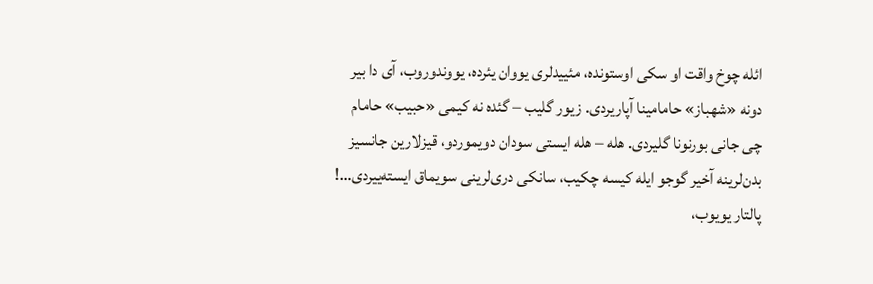ائله چوخ واقت او سکی اوستونده، مئییدلری یووان یئرده، یووندوروب، آی دا بیر دونه «شهباز» حامامینا آپاریردی. زیور گلیب – گئده نه کیمی «حبیب» حامام چی جانی بورنونا گلیردی. هله – هله ایستی سودان دویموردو، قیزلارین جانسیز بدن‌لرینه آخیر گوجو ایله کیسه چکیب، سانکی دری‌لرینی سویماق ایسته‌ییردی…!
پالتار یویوب،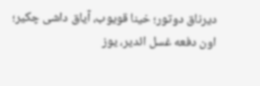دیرناق دوتور؛ خینا قویوب، آیاق داشی چکیر؛ اون دفعه غسل ائدیر، یوز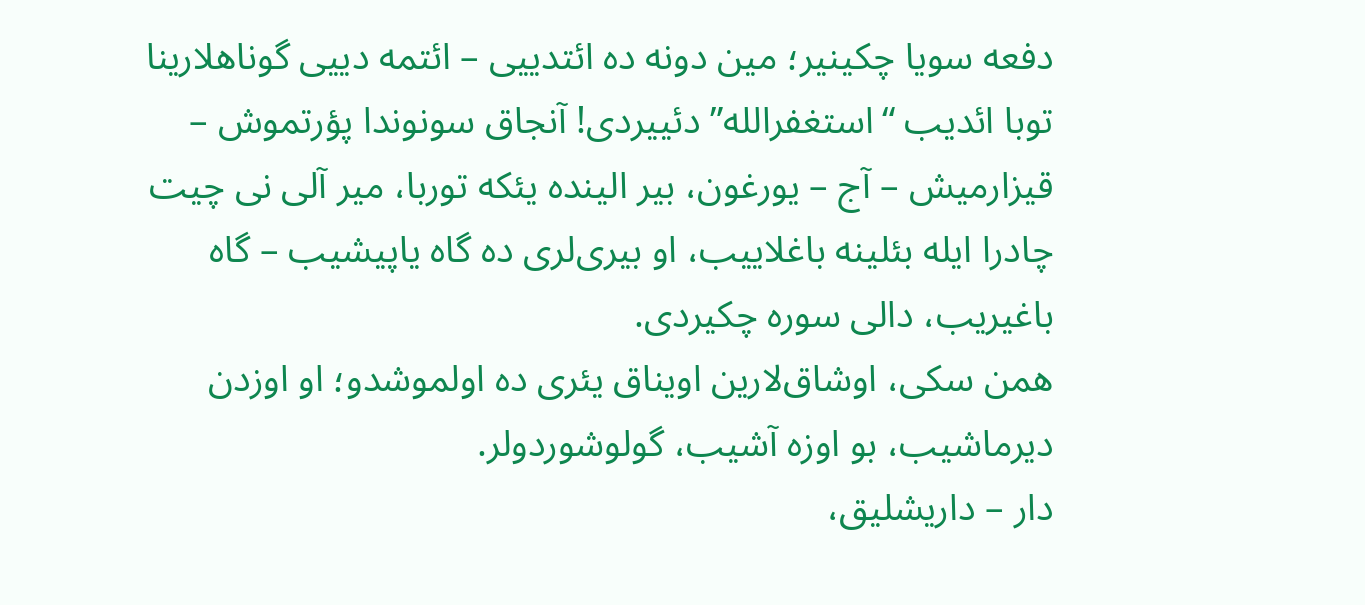دفعه سویا چکینیر؛ مین دونه ده ائتدییی – ائتمه دییی گوناهلارینا توبا ائدیب “استغفرالله” دئییردی! آنجاق سونوندا پؤرتموش – قیزارمیش – آج – یورغون، بیر الینده یئکه توربا، میر آلی نی چیت چادرا ایله بئلینه باغلاییب، او بیری‌لری ده گاه یاپیشیب – گاه باغیریب، دالی سوره چکیردی.
همن سکی، اوشاق‌لارین اویناق یئری ده اولموشدو؛ او اوزدن دیرماشیب، بو اوزه آشیب، گولوشوردولر.
دار – داریشلیق،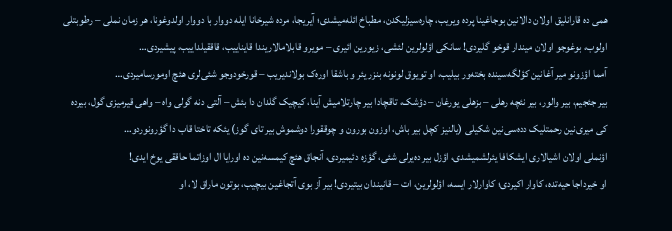همی ده قارانلیق اولان دالانین بوجاغینا پرده ویریب، چاره‌سیزلیکدن، مطباخ ائله‌میشدی؛ آیریجا، مرده شیرخانا ایله دووار با دووار اولدوغونا، هر زمان نملی – رطوبتلی اولوب، بوغوجو اولان میندار قوخو گلیردی! سانکی اؤلولرین لئشی، زیورین ائیری – مویرو قابلامالاریندا قایناییب، قاققیلداییب، پیشیردی…
آمما اؤزونو میر آغانین کؤلگه‌سینده بخته‌ور بیلیب، او تویوق لونونه بنزر یئر و باشقا اوره‌ک بولاندیریب – قورخودوجو شئی‌لری هئچ اومورسامیردی…
بیر جئجیم، بیر والور، بیر نئچه رهلی – بزهلی یورغان – دؤشک، تاقچادا بیر چارتلامیش آینا، کیچیک گلدان دا بئش – آلتی دنه گولی واه – واهی قیرمیزی گول، بیرده کی میری‌نین رحمتلیک دده‌سی‌نین شکیلی (یالنیز کچل بیر باش، اوزون بورون و چوققورا دوشموش بیر تای گوز) یئکه تاختا قاب دا گؤرونوردو…
اؤنملی اولان اشیالاری ایشکافا یئرلشمیشدی، اؤزل بیر ده‌یرلی شئی، گؤزه دئیمیردی، آنجاق هئچ کیمسه‌نین ده اورایا ال اوزاتما حاققی یوخ ایدی!
او خیرداجا حیه‌تده، کاوار اکیردی؛ کاوارلار ایسه، اؤلولرین، ات – قانیندان بیتیردی! بیر آز بوی آتجاغین بیچیب، بوتون ماراق لا، او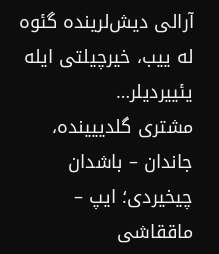آرالی دیش‌لرینده گئوه له ییب، خیرچیلتی ایله یئییردیلر…
مشتری گلدییینده، جاندان – باشدان چیخیردی؛ ایپ – ماققاشی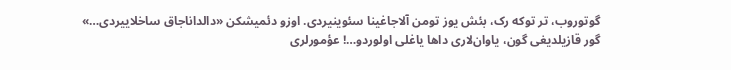گوتوروب، تر توکه رک، بئش یوز تومن آلاجاغینا سئوینیردی. اوزو دئمیشکن «دالداناجاق ساخلاییردی…»
گور قازیلدیغی گون، یاوان‌لاری داها یاغلی اولوردو…! عؤمورلری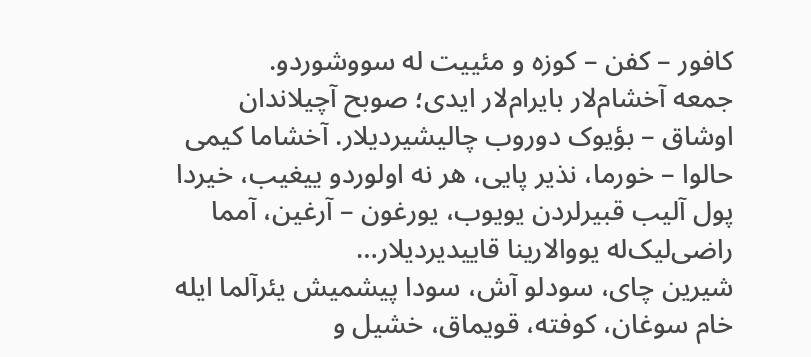کافور – کفن – کوزه و مئییت له سووشوردو.
جمعه آخشام‌لار بایرام‌لار ایدی؛ صوبح آچیلاندان اوشاق – بؤیوک دوروب چالیشیردیلار. آخشاما کیمی حالوا – خورما، نذیر پایی، هر نه اولوردو ییغیب، خیردا پول آلیب قبیرلردن یویوب، یورغون – آرغین، آمما راضی‌لیک‌له یووالارینا قاییدیردیلار…
شیرین چای، سودلو آش، سودا پیشمیش یئرآلما ایله خام سوغان، کوفته، قویماق، خشیل و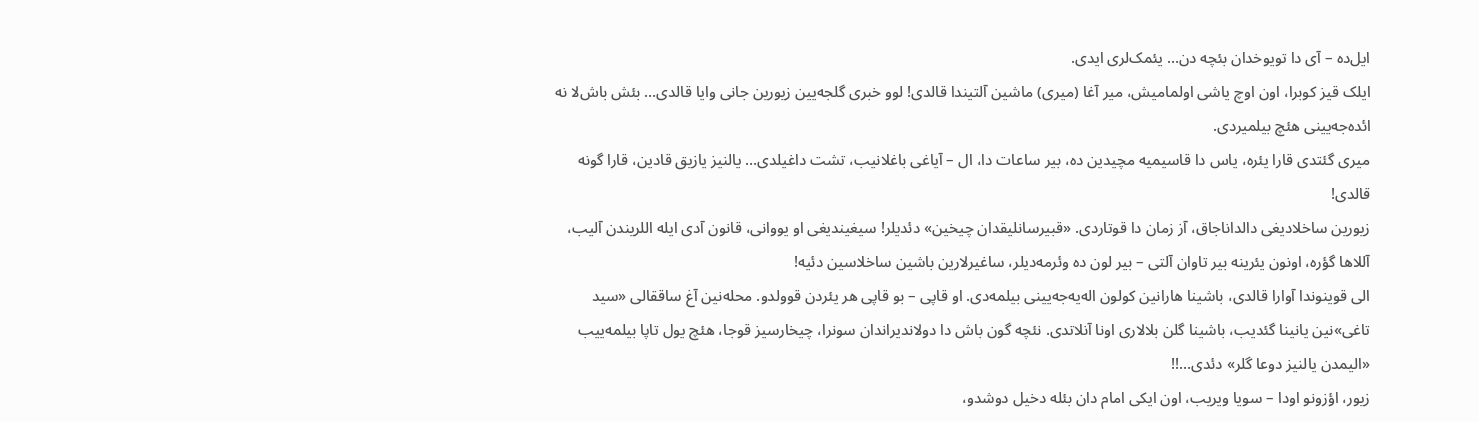ایل‌ده – آی دا تویوخدان بئچه دن… یئمک‌لری ایدی.
ایلک قیز کوبرا، اون اوچ یاشی اولمامیش، میر آغا (میری) ماشین آلتیندا قالدی! لوو خبری گلجه‌یین زیورین جانی وایا قالدی… بئش باش‌لا نه ائده‌جه‌یینی هئچ بیلمیردی.
میری گئتدی قارا یئره، یاس دا قاسیمیه مچیدین ده، بیر ساعات دا، ال – آیاغی باغلانیب، تشت داغیلدی… یالنیز یازیق قادین، قارا گونه قالدی!
زیورین ساخلادیغی دالداناجاق، آز زمان دا قوتاردی. «قبیرسانلیقدان چیخین» دئدیلر! سیغیندیغی او یووانی، قانون آدی ایله اللریندن آلیب، آللاها گؤره، اونون یئرینه بیر تاوان آلتی – بیر لون ده وئرمه‌دیلر، ساغیرلارین باشین ساخلاسین دئیه!
الی قوینوندا آوارا قالدی، باشینا هارانین کولون اله‌یه‌جه‌یینی بیلمه‌دی. او قاپی – بو قاپی هر یئردن قوولدو. محله‌نین آغ ساققالی «سید تاغی»نین یانینا گئدیب، باشینا گلن بلالاری اونا آنلاتدی. نئچه گون باش دا دولاندیراندان سونرا، چیخارسیز قوجا، هئچ یول تاپا بیلمه‌ییب «الیمدن یالنیز دوعا گلر» دئدی…!!
زیور، اؤزونو اودا – سویا ویریب، اون ایکی امام دان بئله دخیل دوشدو،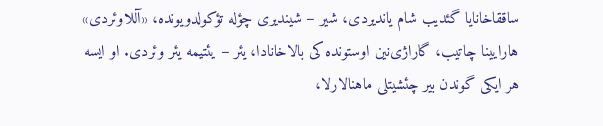ساققاخانایا گئدیب شام یاندیردی، شیر – شیندیری چؤله تؤکولدویونده، «آللاوئردی» هارایینا چاتیب، گاراژی‌نین اوستونده کی بالاخانادا، یئر – یئتیمه یئر وئردی. او ایسه هر ایکی گوندن بیر چئشیتلی ماهنالارلا،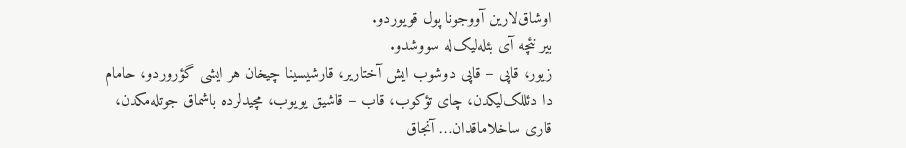اوشاق‌لارین آووجونا پول قویوردو.
بیر نئچه آی بئله‌لیک‌له سووشدو.
زیور، قاپی – قاپی دوشوب ایش آختاریر، قارشیسینا چیخان هر ایشی گؤروردو، حامام دا دئللک‌لیکدن، چای تؤکوب، قاب – قاشیق یویوب، مچیدلرده باشماق جوتله‌مکدن، قاری ساخلاماقدان… آنجاق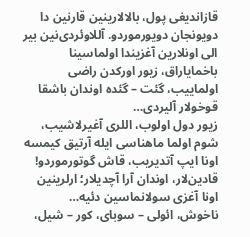قازاندیغی پول، بالالارینین قارنین دا دویونجان دویورموردو. آللاوئردی‌نین بیر الی اونلارین آغزیندا اولماسینا باخمایاراق، زیور اورکدن راضی اولماییب، گئت – گئده اوندان باشقا قوخولار آلیردی…
زیور دول اولوب، اللری آغیرلاشیب، شوم اولما ماهناسی ایله آرتیق کیمسه اونا ایپ آتدیریب، قاش گوتورموردو!
قادین‌لار، اوندان آرا آچدیلار؛ ارلرینین اونا آغزی سولانماسین دئیه…
ناخوش، ائولی – سوبای، کور – شیل،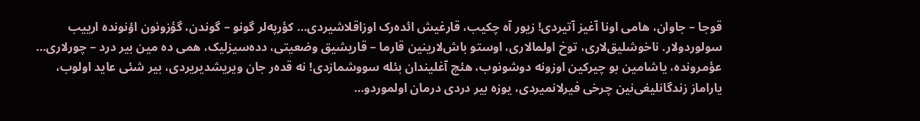قوجا – جاوان، هامی اونا آغیز آتیردی! زیور آه چکیب، قارغیش ائده‌رک اوزاقلاشیردی… کؤرپه‌لر گونو – گوندن، گؤزونون اؤنونده ارییب سولوردولار. ناخوشلیق‌لاری، توخ اولمالاری، اوستو باش‌لارینین قارما – قاریشیق وضعیتی، دده‌سیزلیک، همی ده مین بیر درد – چورلاری… عؤمرونده، یاشامین بو چیرکین اوزونه دوشونوب، هئچ آغلیندان بئله سووشمازدی! نه قده‌ر جان ویریشدیریردی، بیر شئی عاید اولوب، یاراماز زندگانلیغی‌نین چرخی فیرلانمیردی، یوزه بیر دردی درمان اولموردو…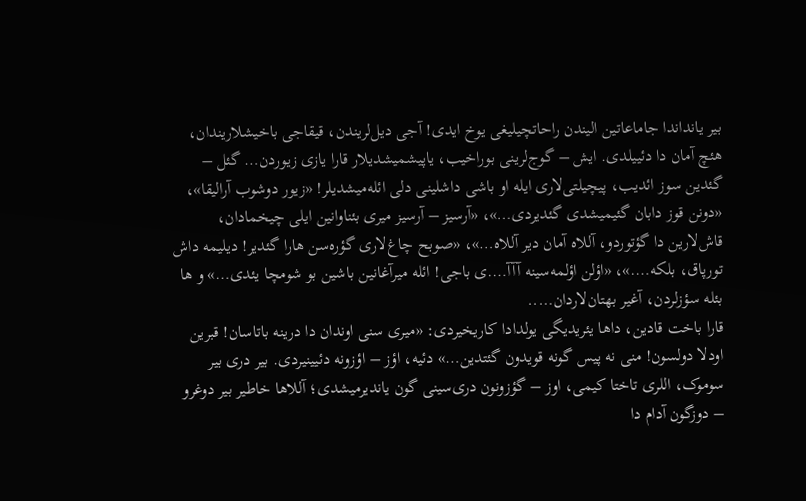بیر یانداندا جاماعاتین الیندن راحاتچیلیغی یوخ ایدی! آجی دیل‌لریندن، قیقاجی باخیشلاریندان، هئچ آمان دا دئییلدی. ایش – گوج‌لرینی بوراخیب، یاپیشمیشدیلار قارا یازی زیوردن… گئل – گئدین سوز ائدیب، پیچیلتی‌لاری ایله او باشی داشلینی دلی ائله‌میشدیلر! «زیور دوشوب آرالیقا»، «دونن قوز دابان گئیمیشدی گئدیردی…»، «آرسیز – آرسیز میری بئناوانین ایلی چیخمادان، قاش‌لارین دا گؤتوردو، آللاه آمان دیر آللاه…»، «صوبح چاغ‌لاری گؤره‌سن هارا گئدیر! دیلیمه داش تورپاق، بلکه….»، «اؤلن اؤلمه‌سینه آآآ….ی باجی! ائله میرآغانین باشین بو شومچا یئدی…» و ها بئله سؤزلردن، آغیر بهتان‌لاردان…..
قارا باخت قادین، داها یئریدیگی یولدادا کاریخیردی: «میری سنی اوندان دا درینه باتاسان! قبرین اودلا دولسون! منی نه پیس گونه قویدون گئتدین…» دئیه، اؤز – اؤزونه دئیینیردی. بیر دری بیر سوموک، اللری تاختا کیمی، اوز – گؤزونون دری‌سینی گون یاندیرمیشدی؛ آللاها خاطیر بیر دوغرو – دوزگون آدام دا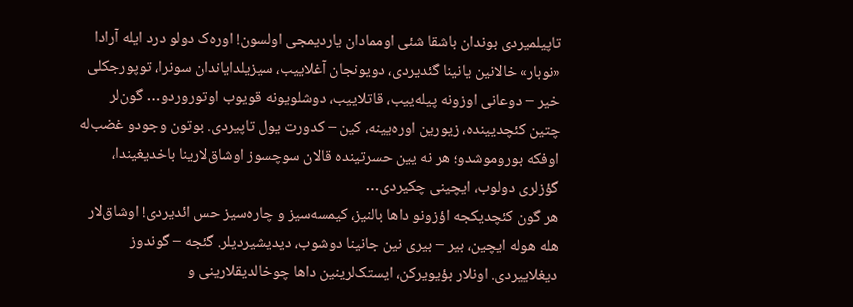تاپیلمیردی بوندان باشقا شئی اوممادان یاردیمجی اولسون! اوره‌ک دولو درد ایله آرادا «نوبار» خالانین یانینا گئدیردی، دویونجان آغلاییب، سیزیلدایاندان سونرا، توپورجکلی خیر – دوعانی اوزونه پیله‌ییب، قاتلاییب، دوشلویونه قویوب اوتوروردو… گون‌لر چتین کئچدیینده، زیورین اوره‌یینه، کین – کدورت یول تاپیردی. بوتون وجودو غضب‌له اوفکه بوروموشدو؛ هر نه یین حسرتینده قالان سوچسوز اوشاق‌لارینا باخدیغیندا، گؤزلری دولوب، ایچینی چکیردی…
هر گون کئچدیکجه اؤزونو داها بالنیز، کیمسه‌سیز و چاره‌سیز حس ائدیردی! اوشاق‌لار هله هوله ایچین، بیر – بیری نین جانینا دوشوب، دیدیشیردیلر. گئجه – گوندوز دیغلاییردی. اونلار بؤیویرکن، ایستک‌لرینین داها چوخالدیقلارینی و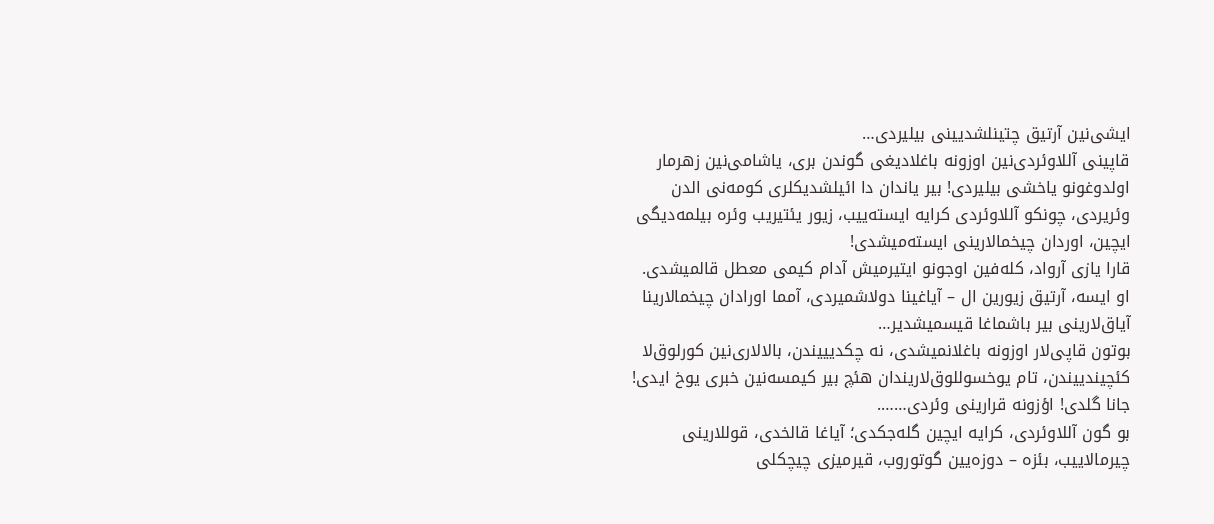ایشی‌نین آرتیق چتینلشدیینی بیلیردی…
قاپینی آللاوئردی‌نین اوزونه باغلادیغی گوندن بری، یاشامی‌نین زهرمار اولدوغونو یاخشی بیلیردی! بیر یاندان دا ائیلشدیکلری کومه‌نی الدن وئریردی، چونکو آللاوئردی کرایه ایسته‌ییب، زیور یئتیریب وئره بیلمه‌دیگی ایچین، اوردان چیخمالارینی ایسته‌میشدی!
قارا یازی آرواد، کله‌فین اوجونو ایتیرمیش آدام کیمی معطل قالمیشدی.
او ایسه، آرتیق زیورین ال – آیاغینا دولاشمیردی، آمما اورادان چیخمالارینا آیاق‌لارینی بیر باشماغا قیسمیشدیر…
بوتون قاپی‌لار اوزونه باغلانمیشدی، نه چکدیییندن، بالالاری‌نین کورلوق‌لا کئچیندییندن، تام یوخسوللوق‌لاریندان هئچ بیر کیمسه‌نین خبری یوخ ایدی!
جانا گلدی! اؤزونه قرارینی وئردی…….
بو گون آللاوئردی، کرایه ایچین گله‌جکدی؛ آیاغا قالخدی، قوللارینی چیرمالاییب، بئزه – دوزه‌یین گوتوروب، قیرمیزی چیچکلی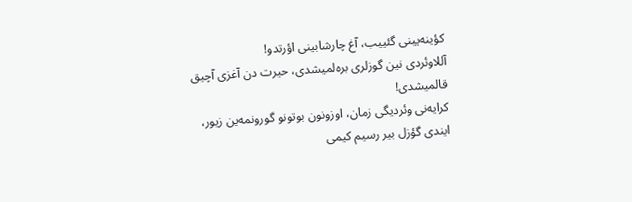کؤینه‌یینی گئییب، آغ چارشابینی اؤرتدو!
آللاوئردی نین گوزلری بره‌لمیشدی، حیرت دن آغزی آچیق قالمیشدی!
کرایه‌نی وئردیگی زمان، اوزونون بوتونو گورونمه‌ین زیور، ایندی گؤزل بیر رسیم کیمی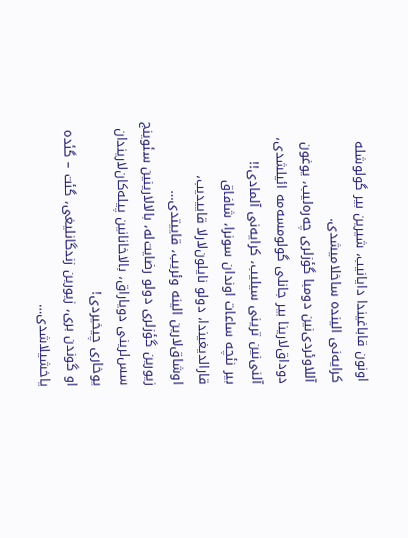اونون قاباغیندا دایانیب، شیرین بیر گولوشله کرایه‌نی الینده ساخلامیشدی.
آللاوئردی‌نین دومبا گؤزلری چه‌ره‌لیب، یوغون دوداق‌لارینا بیر جانلی گولومسه‌مه ائیلشدی، آلنی‌نین ترینی سیلیب، کرایه‌نی آلمادی!!
بیر نئچه ساعات اوندان سونرا، شافاق قارالدیغیندا، دولو نایلون‌لارلا قاییدیب، اوشاق‌لارین الینه وئریب، قاییتدی…
زیورین گؤزلری دولو رضایت‌له، بالالارینین سئوینج سس‌لرینی دویاراق، بالاخانانین پیله‌کان‌لاریندان یوخاری چیخیردی!
او گوندن بری، زیورین زندگانلیغی، گئت – گئده یاخشیلاشدی…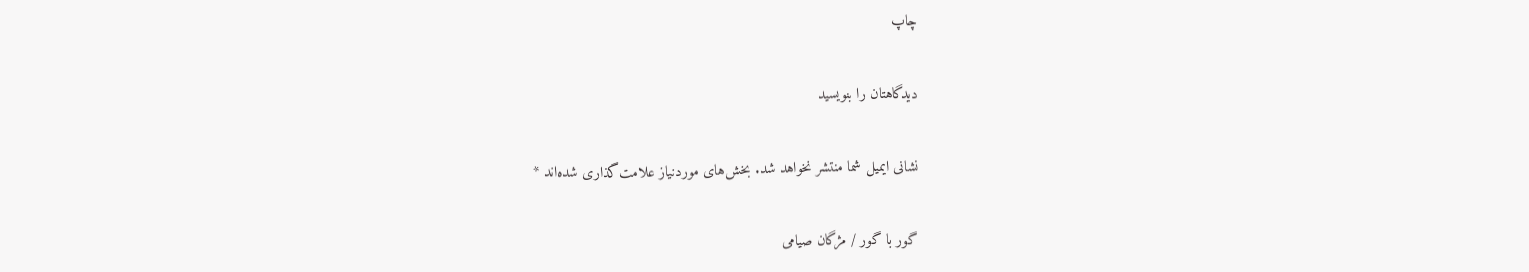چاپ

دیدگاهتان را بنویسید

نشانی ایمیل شما منتشر نخواهد شد. بخش‌های موردنیاز علامت‌گذاری شده‌اند *

گور با گور / مژگان صیامی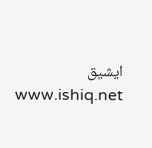ایشیق
www.ishiq.net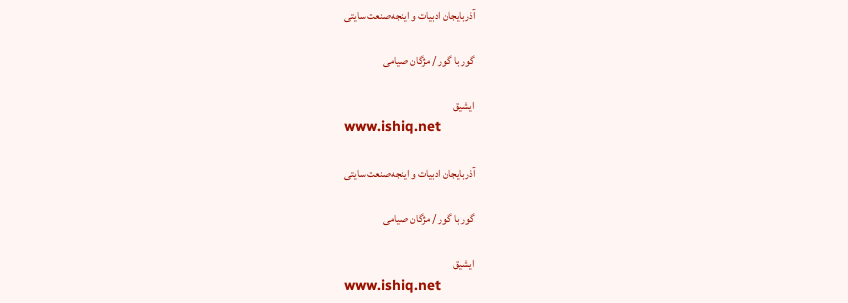آذربایجان ادبیات و اینجه‌صنعت سایتی

گور با گور / مژگان صیامی

ایشیق
www.ishiq.net

آذربایجان ادبیات و اینجه‌صنعت سایتی

گور با گور / مژگان صیامی

ایشیق
www.ishiq.net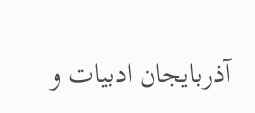آذربایجان ادبیات و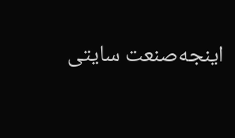اینجه‌صنعت سایتی